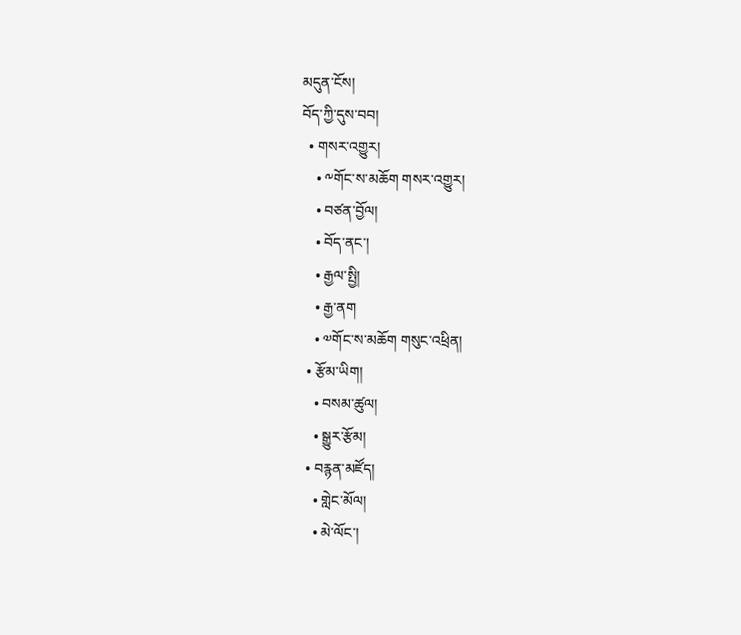མདུན་ངོས།
བོད་ཀྱི་དུས་བབ།
  • གསར་འགྱུར།
    • ༸གོང་ས་མཆོག གསར་འགྱུར།
    • བཙན་བྱོལ།
    • བོད་ནང་།
    • རྒྱལ་སྤྱི།
    • རྒྱ་ནག
    • ༧གོང་ས་མཆོག གསུང་འཕྲིན།
  • རྩོམ་ཡིག།
    • བསམ་ཚུལ།
    • སྒྱུར་རྩོམ།
  • བརྙན་མཛོད།
    • གླེང་མོལ།
    • མེ་ལོང་།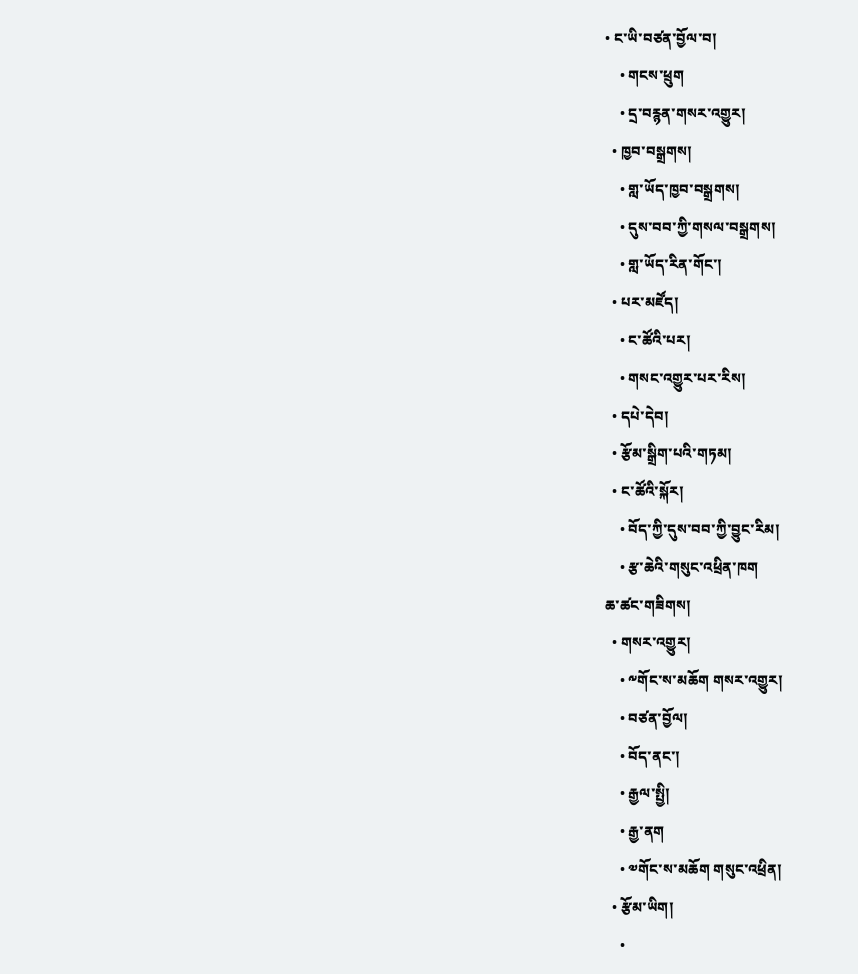• ང་ཡི་བཙན་བྱོལ་བ།
    • གངས་ཕྲུག
    • དྲ་བརྙན་གསར་འགྱུར།
  • ཁྱབ་བསྒྲགས།
    • གླ་ཡོད་ཁྱབ་བསྒྲགས།
    • དུས་བབ་ཀྱི་གསལ་བསྒྲགས།
    • གླ་ཡོད་རིན་གོང་།
  • པར་མཛོད།
    • ང་ཚོའི་པར།
    • གསང་འགྱུར་པར་རིས།
  • དཔེ་དེབ།
  • རྩོམ་སྒྲིག་པའི་གཏམ།
  • ང་ཚོའི་སྐོར།
    • བོད་ཀྱི་དུས་བབ་ཀྱི་བྱུང་རིམ།
    • རྩ་ཆེའི་གསུང་འཕྲིན་ཁག
ཆ་ཚང་གཟིགས།
  • གསར་འགྱུར།
    • ༸གོང་ས་མཆོག གསར་འགྱུར།
    • བཙན་བྱོལ།
    • བོད་ནང་།
    • རྒྱལ་སྤྱི།
    • རྒྱ་ནག
    • ༧གོང་ས་མཆོག གསུང་འཕྲིན།
  • རྩོམ་ཡིག།
    •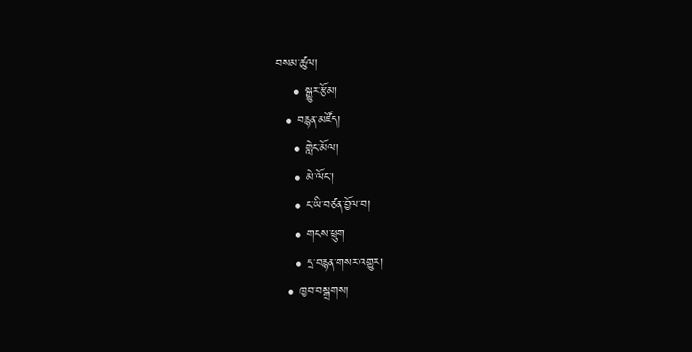བསམ་ཚུལ།
    • སྒྱུར་རྩོམ།
  • བརྙན་མཛོད།
    • གླེང་མོལ།
    • མེ་ལོང་།
    • ང་ཡི་བཙན་བྱོལ་བ།
    • གངས་ཕྲུག
    • དྲ་བརྙན་གསར་འགྱུར།
  • ཁྱབ་བསྒྲགས།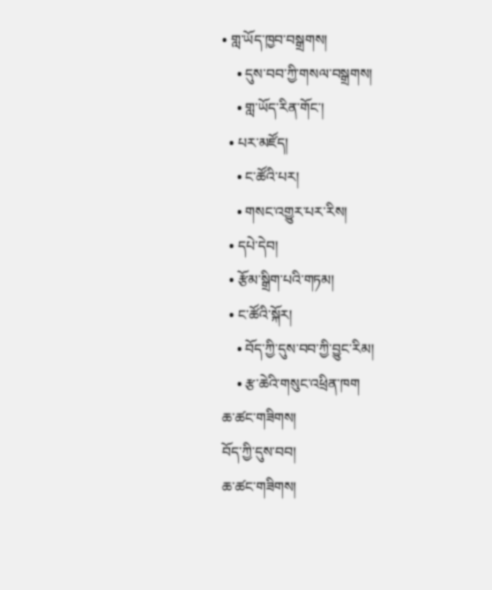• གླ་ཡོད་ཁྱབ་བསྒྲགས།
    • དུས་བབ་ཀྱི་གསལ་བསྒྲགས།
    • གླ་ཡོད་རིན་གོང་།
  • པར་མཛོད།
    • ང་ཚོའི་པར།
    • གསང་འགྱུར་པར་རིས།
  • དཔེ་དེབ།
  • རྩོམ་སྒྲིག་པའི་གཏམ།
  • ང་ཚོའི་སྐོར།
    • བོད་ཀྱི་དུས་བབ་ཀྱི་བྱུང་རིམ།
    • རྩ་ཆེའི་གསུང་འཕྲིན་ཁག
ཆ་ཚང་གཟིགས།
བོད་ཀྱི་དུས་བབ།
ཆ་ཚང་གཟིགས།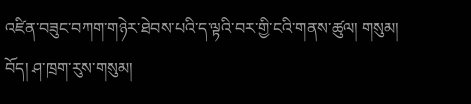འཛིན་བཟུང་བཀག་གཉེར་ཐེབས་པའི་ད་ལྟའི་བར་གྱི་ངའི་གནས་ཚུལ། གསུམ།
བོད། ཤ་ཁྲག་རུས་གསུམ།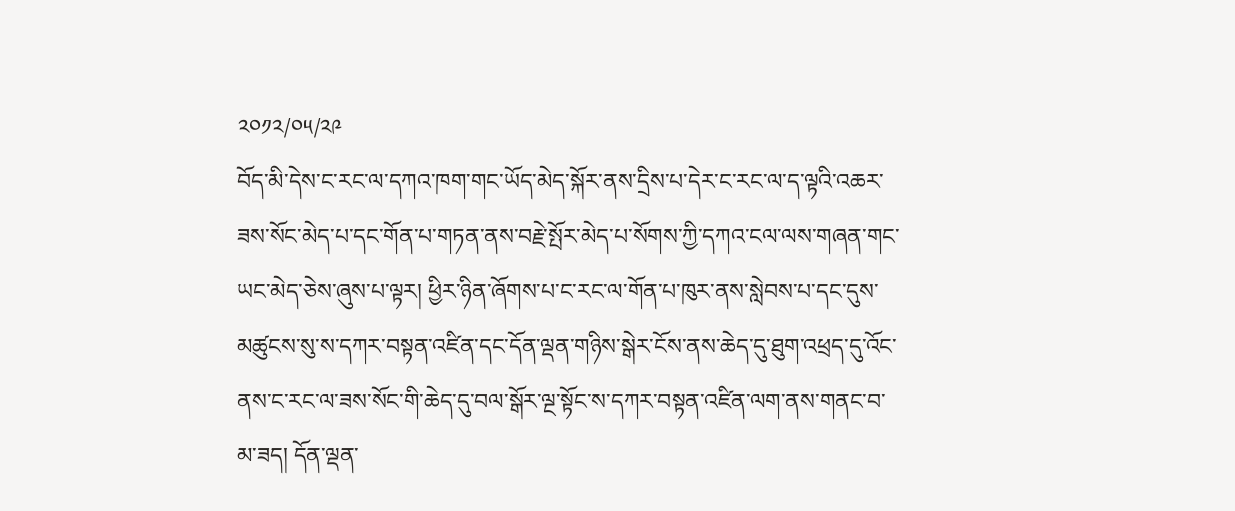༢༠༡༢/༠༥/༢༩
བོད་མི་དེས་ང་རང་ལ་དཀའ་ཁག་གང་ཡོད་མེད་སྐོར་ནས་དྲིས་པ་དེར་ང་རང་ལ་ད་ལྟའི་འཆར་ཟས་སོང་མེད་པ་དང་གོན་པ་གཏན་ནས་བརྗེ་སྤོར་མེད་པ་སོགས་ཀྱི་དཀའ་ངལ་ལས་གཞན་གང་ཡང་མེད་ཅེས་ཞུས་པ་ལྟར། ཕྱིར་ཉིན་ཞོགས་པ་ང་རང་ལ་གོན་པ་ཁུར་ནས་སླེབས་པ་དང་དུས་མཚུངས་སུ་ས་དཀར་བསྟན་འཛིན་དང་དོན་ལྡན་གཉིས་སྒེར་ངོས་ནས་ཆེད་དུ་ཐུག་འཕྲད་དུ་འོང་ནས་ང་རང་ལ་ཟས་སོང་གི་ཆེད་དུ་བལ་སྒོར་ལྔ་སྟོང་ས་དཀར་བསྟན་འཛིན་ལག་ནས་གནང་བ་མ་ཟད། དོན་ལྡན་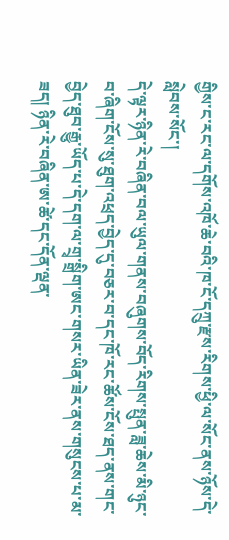གྱིས་ང་རང་ལ་དགོས་འཁོ་ཆེ་བའི་ཁ་ངོ་དཀྲུ་རྫས་རིགས་ཕྱི་ལ་སོང་ནས་ཉོས་དེ་སླེབས་སོང་།
དེ་ལྟར་ཉིན་རེ་བཞིན་བལ་ཡུལ་གནས་བཞུགས་བོད་རིགས་སྤུན་ཟླ་ཆེས་མི་ཉུང་བ་ཞིག་ངོས་སུ་ཐུག་འཕྲད་བྱེད་དུ་བཅར་བ་དང་ཁོ་རང་ཚོས་ངོས་ཐད་ནས་གང་བྱེད་ཐུབ་རྒྱུ་ཡོད་པ་དེ་དག་ལ་གྲྭ་སྒྲིག་ཨང་གསར་ཡིན་ཟེར་ནས་གསུངས་པ་མ་ཟད། ཉིན་རེ་བཞིན་ཨ་ཚེ་དང་དོན་ལྡན་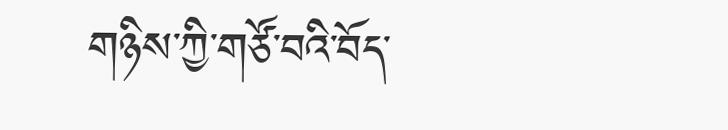གཉིས་ཀྱི་གཙོ་བའི་བོད་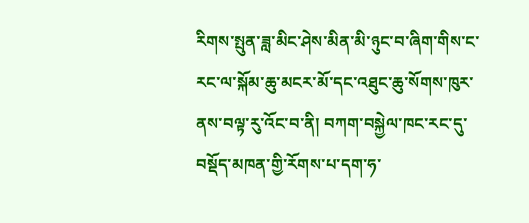རིགས་སྤུན་ཟླ་མིང་ཤེས་མིན་མི་ཉུང་བ་ཞིག་གིས་ང་རང་ལ་སྐོམ་ཆུ་མངར་མོ་དང་འཐུང་ཆུ་སོགས་ཁུར་ནས་བལྟ་རུ་འོང་བ་ནི། བཀག་བསྐྱེལ་ཁང་རང་དུ་བསྡོད་མཁན་གྱི་རོགས་པ་དག་ཧ་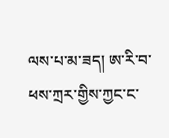ལས་པ་མ་ཟད། ཨ་རི་བ་ཕས་ཀྲར་གྱིས་ཀྱང་ང་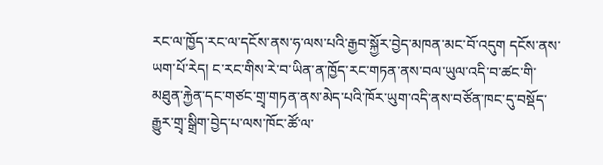རང་ལ་ཁྱོད་རང་ལ་དངོས་ནས་ཧ་ལས་པའི་རྒྱབ་སྐྱོར་བྱེད་མཁན་མང་བོ་འདུག དངོས་ནས་ཡག་པོ་རེད། ང་རང་གིས་རེ་བ་ཡིན་ན་ཁྱོད་རང་གཏན་ནས་བལ་ཡུལ་འདི་བ་ཚང་གི་མཐུན་རྐྱེན་དང་གཙང་གྲྭ་གཏན་ནས་མེད་པའི་ཁོར་ཡུག་འདི་ནས་བཙོན་ཁང་དུ་བསྡོད་རྒྱུར་གྲྭ་སྒྲིག་བྱེད་པ་ལས་ཁོང་ཚོ་ལ་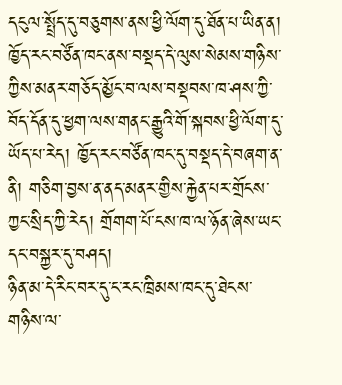དངུལ་སྤྲོད་དུ་བཅུགས་ནས་ཕྱི་ལོག་དུ་ཐོན་པ་ཡིན་ན། ཁྱོད་རང་བཙོན་ཁང་ནས་བསྡད་དེ་ལུས་སེམས་གཉིས་ཀྱིས་མནར་གཅོད་མྱོང་བ་ལས་བསྡབས་ཁ་ཤས་ཀྱི་བོད་དོན་དུ་ཕྱག་ལས་གནང་རྒྱུའི་གོ་སྐབས་ཕྱི་ལོག་དུ་ཡོད་པ་རེད། ཁྱོད་རང་བཙོན་ཁང་དུ་བསྡད་དེ་བཞག་ན་ནི། གཅིག་བྱས་ན་ནད་མནར་གྱིས་རྐྱེན་པར་གྲོངས་ཀྱང་སྲིད་ཀྱི་རེད། གྲོགག་པོ་ངས་ཁ་ལ་ཉོན་ཞེས་ཡང་དང་བསྐྱར་དུ་བཤད།
ཉིན་མ་དེ་རིང་བར་དུ་ང་རང་ཁྲིམས་ཁང་དུ་ཐེངས་གཉིས་ལ་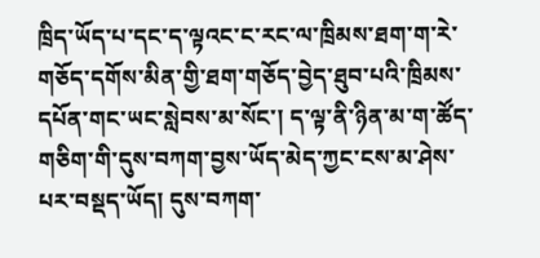ཁྲིད་ཡོད་པ་དང་ད་ལྟའང་ང་རང་ལ་ཁྲིམས་ཐག་ག་རེ་གཅོད་དགོས་མིན་གྱི་ཐག་གཅོད་བྱེད་ཐུབ་པའི་ཁྲིམས་དཔོན་གང་ཡང་སླེབས་མ་སོང་། ད་ལྟ་ནི་ཉིན་མ་ག་ཚོད་གཅིག་གི་དུས་བཀག་བྱས་ཡོད་མེད་ཀྱང་ངས་མ་ཤེས་པར་བསྡད་ཡོད། དུས་བཀག་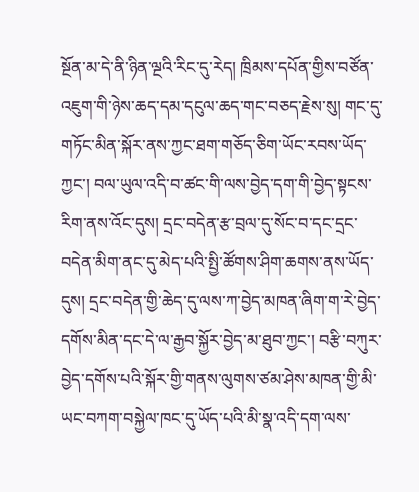སྔོན་མ་དེ་ནི་ཉིན་ལྔའི་རིང་དུ་རེད། ཁྲིམས་དཔོན་གྱིས་བཙོན་འཇུག་གི་ཉེས་ཆད་དམ་དངུལ་ཆད་གང་བཅད་རྗེས་སུ། གང་དུ་གཏོང་མིན་སྐོར་ནས་ཀྱང་ཐག་གཅོད་ཅིག་ཡོང་རབས་ཡོད་ཀྱང་། བལ་ཡུལ་འདི་བ་ཚང་གི་ལས་བྱེད་དག་གི་བྱེད་སྟངས་རིག་ནས་འོང་དུས། དྲང་བདེན་རྩ་བྲལ་དུ་སོང་བ་དང་དྲང་བདེན་མིག་ནང་དུ་མེད་པའི་སྤྱི་ཚོགས་ཤིག་ཆགས་ནས་ཡོད་དུས། དྲང་བདེན་གྱི་ཆེད་དུ་ལས་ཀ་བྱེད་མཁན་ཞིག་ག་རེ་བྱེད་དགོས་མིན་དང་དེ་ལ་རྒྱབ་སྐྱོར་བྱེད་མ་ཐུབ་ཀྱང་། བརྩི་བཀུར་བྱེད་དགོས་པའི་སྐོར་གྱི་གནས་ལུགས་ཙམ་ཤེས་མཁན་གྱི་མི་ཡང་བཀག་བསྐྱེལ་ཁང་དུ་ཡོད་པའི་མི་སྣ་འདི་དག་ལས་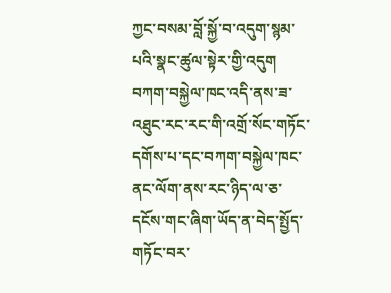ཀྱང་བསམ་བློ་སྐྱོ་བ་འདུག་སྙམ་པའི་སྣང་ཚུལ་སྟེར་གྱི་འདུག
བཀག་བསྐྱེལ་ཁང་འདི་ནས་ཟ་འཐུང་རང་རང་གི་འགྲོ་སོང་གཏོང་དགོས་པ་དང་བཀག་བསྐྱེལ་ཁང་ནང་ལོག་ནས་རང་ཉིད་ལ་ཅ་དངོས་གང་ཞིག་ཡོད་ན་བེད་སྤྱོད་གཏོང་བར་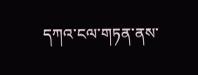དཀའ་ངལ་གཏན་ནས་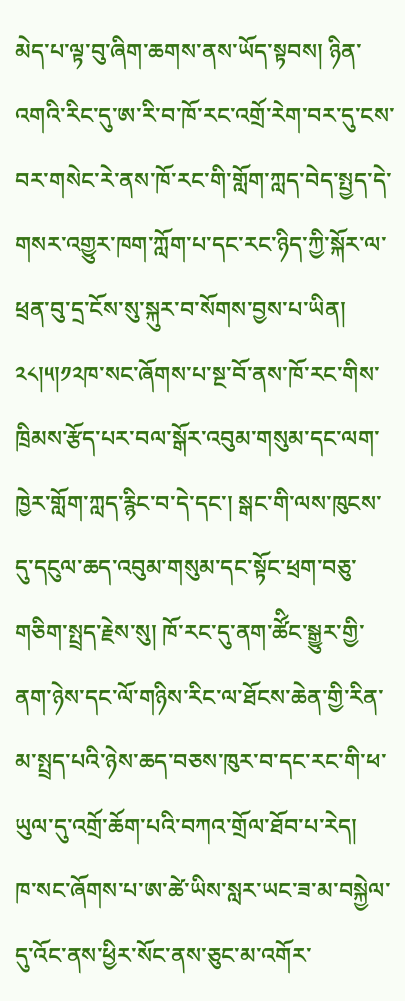མེད་པ་ལྟ་བུ་ཞིག་ཆགས་ནས་ཡོད་སྟབས། ཉིན་འགའི་རིང་དུ་ཨ་རི་བ་ཁོ་རང་འགྲོ་རེག་བར་དུ་ངས་བར་གསེང་རེ་ནས་ཁོ་རང་གི་གློག་ཀླད་བེད་སྤྱད་དེ་གསར་འགྱུར་ཁག་ཀློག་པ་དང་རང་ཉིད་ཀྱི་སྐོར་ལ་ཕྲན་བུ་དྲ་ངོས་སུ་སྐུར་བ་སོགས་བྱས་པ་ཡིན། ༢༨།༥།༡༢ཁ་སང་ཞོགས་པ་སྔ་བོ་ནས་ཁོ་རང་གིས་ཁྲིམས་རྩོད་པར་བལ་སྒོར་འབུམ་གསུམ་དང་ལག་ཁྱེར་གློག་ཀླད་རྙིང་བ་དེ་དང་། སྒང་གི་ལས་ཁུངས་དུ་དངུལ་ཆད་འབུམ་གསུམ་དང་སྟོང་ཕྲག་བཅུ་གཅིག་སྤྲད་རྗེས་སུ། ཁོ་རང་དུ་ནག་ཚོིང་སྒྱུར་གྱི་ནག་ཉེས་དང་ལོ་གཉིས་རིང་ལ་ཐོངས་ཆེན་གྱི་རིན་མ་སྤྲད་པའི་ཉེས་ཆད་བཅས་ཁུར་བ་དང་རང་གི་ཕ་ཡུལ་དུ་འགྲོ་ཆོག་པའི་བཀའ་གྲོལ་ཐོབ་པ་རེད།
ཁ་སང་ཞོགས་པ་ཨ་ཚེ་ཡིས་སླར་ཡང་ཟ་མ་བསྐྱེལ་དུ་འོང་ནས་ཕྱིར་སོང་ནས་ཅུང་མ་འགོར་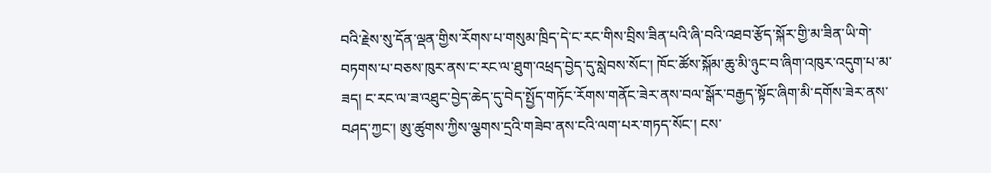བའི་རྗེས་སུ་དོན་ལྡན་གྱིས་རོགས་པ་གསུམ་ཁྲིད་དེ་ང་རང་གིས་བྲིས་ཟིན་པའི་ཞི་བའི་འཐབ་རྩོད་སྐོར་གྱི་མ་ཟིན་ཡི་གེ་བཏགས་པ་བཅས་ཁུར་ནས་ང་རང་ལ་ཐུག་འཕྲད་བྱེད་དུ་སླེབས་སོང་། ཁོང་ཚོས་སྐོམ་ཆུ་མི་ཉུང་བ་ཞིག་འཁུར་འདུག་པ་མ་ཟད། ང་རང་ལ་ཟ་འཐུང་བྱེད་ཆེད་དུ་བེད་སྤྱོད་གཏོང་རོགས་གནོང་ཟེར་ནས་བལ་སྒོར་བརྒྱད་སྟོང་ཞིག་མི་དགོས་ཟེར་ནས་བཤད་ཀྱང་། ཨུ་ཚུགས་ཀྱིས་ལྕགས་དྲའི་གཟེབ་ནས་ངའི་ལག་པར་གཏད་སོང་། ངས་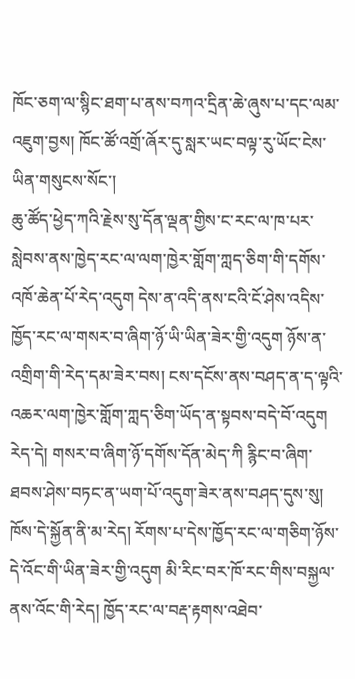ཁོང་ཅག་ལ་སྙིང་ཐག་པ་ནས་བཀའ་དྲིན་ཆེ་ཞུས་པ་དང་ལམ་འཇུག་བྱས། ཁོང་ཚོ་འགྲོ་ཞོར་དུ་སླར་ཡང་བལྟ་རུ་ཡོང་ངེས་ཡིན་གསུངས་སོང་།
ཆུ་ཚོད་ཕྱེད་ཀའི་རྗེས་སུ་དོན་ལྡན་གྱིས་ང་རང་ལ་ཁ་པར་སླེབས་ནས་ཁྱེད་རང་ལ་ལག་ཁྱེར་གློག་ཀླད་ཅིག་གི་དགོས་འཁོ་ཆེན་པོ་རེད་འདུག དེས་ན་འདི་ནས་ངའི་ངོ་ཤེས་འདིས་ཁྱོད་རང་ལ་གསར་བ་ཞིག་ཉོ་ཡི་ཡིན་ཟེར་གྱི་འདུག ཉོས་ན་འགྲིག་གི་རེད་དམ་ཟེར་བས། ངས་དངོས་ནས་བཤད་ན་ད་ལྟའི་འཆར་ལག་ཁྱེར་གློག་ཀླད་ཅིག་ཡོད་ན་སྟབས་བདེ་བོ་འདུག རེད་དེ། གསར་བ་ཞིག་ཉོ་དགོས་དོན་མེད་ཀི རྙིང་བ་ཞིག་ཐབས་ཤེས་བཏང་ན་ཡག་པོ་འདུག་ཟེར་ནས་བཤད་དུས་སུ། ཁོས་དེ་སྐྱོན་ནི་མ་རེད། རོགས་པ་དེས་ཁྱོད་རང་ལ་གཅིག་ཉོས་དེ་འོང་གི་ཡིན་ཟེར་གྱི་འདུག མི་རིང་བར་ཁོ་རང་གིས་བསྐྱལ་ནས་འོང་གི་རེད། ཁྱོད་རང་ལ་བརྡ་རྟགས་འཐེབ་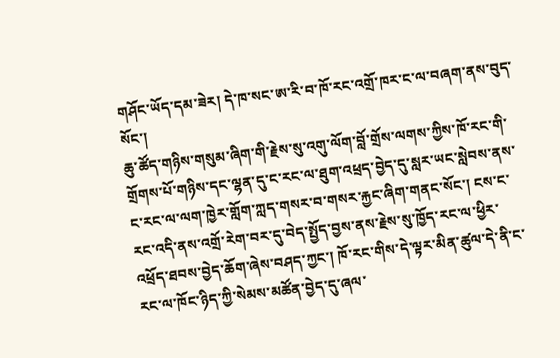གཤོང་ཡོད་དམ་ཟེར། དེ་ཁ་སང་ཨ་རི་བ་ཁོ་རང་འགྲོ་ཁར་ང་ལ་བཞག་ནས་བུད་སོང་།
ཆུ་ཚོད་གཉིས་གསུམ་ཞིག་གི་རྗེས་སུ་འགུ་ལོག་བློ་གྲོས་ལགས་ཀྱིས་ཁོ་རང་གི་གྲོགས་པོ་གཉིས་དང་ལྷན་དུ་ང་རང་ལ་ཐུག་འཕྲད་བྱེད་དུ་སླར་ཡང་སླེབས་ནས་ང་རང་ལ་ལག་ཁྱེར་གློག་ཀླད་གསར་བ་གསར་རྐྱང་ཞིག་གནང་སོང་། ངས་ང་རང་འདི་ནས་འགྲོ་རེག་བར་དུ་བེད་སྤྱོད་བྱས་ནས་རྗེས་སུ་ཁྱོད་རང་ལ་ཕྱིར་འཕྲོད་ཐབས་བྱེད་ཆོག་ཞེས་བཤད་ཀྱང་། ཁོ་རང་གིས་དེ་ལྟར་མིན་ཚུལ་དེ་ནི་ང་རང་ལ་ཁོང་ཉིད་ཀྱི་སེམས་མཚོན་བྱེད་དུ་ཞལ་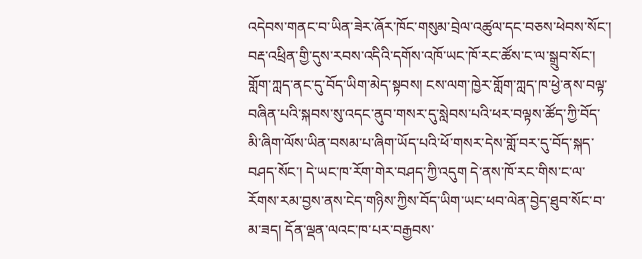འདེབས་གནང་བ་ཡིན་ཟེར་ཞོར་ཁོང་གསུམ་བྲེལ་འཚུལ་དང་བཅས་ཕེབས་སོང་། བརྡ་འཕྲིན་གྱི་དུས་རབས་འདིའི་དགོས་འཁོ་ཡང་ཁོ་རང་ཚོས་ང་ལ་སྒྲུབ་སོང་།
གློག་ཀླད་ནང་དུ་བོད་ཡིག་མེད་སྟབས། ངས་ལག་ཁྱེར་གློག་ཀླད་ཁ་ཕྱེ་ནས་བལྟ་བཞིན་པའི་སྐབས་སུ་འདང་ནུབ་གསར་དུ་སླེབས་པའི་ཕར་བལྟས་ཚོད་ཀྱི་བོད་མི་ཞིག་ལོས་ཡིན་བསམ་པ་ཞིག་ཡོད་པའི་ཕོ་གསར་དེས་གློ་བར་དུ་བོད་སྐད་བཤད་སོང་། དེ་ཡང་ཁ་རོག་གེར་བཤད་ཀྱི་འདུག དེ་ནས་ཁོ་རང་གིས་ང་ལ་རོགས་རམ་བྱས་ནས་ངེད་གཉིས་ཀྱིས་བོད་ཡིག་ཡང་ཕབ་ལེན་བྱེད་ཐུབ་སོང་བ་མ་ཟད། དོན་ལྡན་ལའང་ཁ་པར་བརྒྱབས་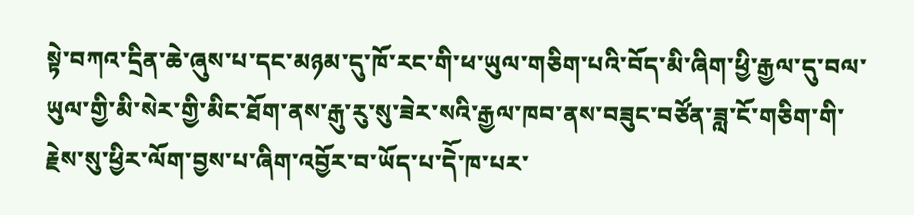སྟེ་བཀའ་དྲིན་ཆེ་ཞུས་པ་དང་མཉམ་དུ་ཁོ་རང་གི་ཕ་ཡུལ་གཅིག་པའི་བོད་མི་ཞིག་ཕྱི་རྒྱལ་དུ་བལ་ཡུལ་གྱི་མི་སེར་གྱི་མིང་ཐོག་ནས་རྒུ་རུ་སུ་ཟེར་སའི་རྒྱལ་ཁབ་ནས་བཟུང་བཙོན་ཟླ་ངོ་གཅིག་གི་རྗེས་སུ་ཕྱིར་ལོག་བྱས་པ་ཞིག་འབྱོར་བ་ཡོད་པ་དེོ་ཁ་པར་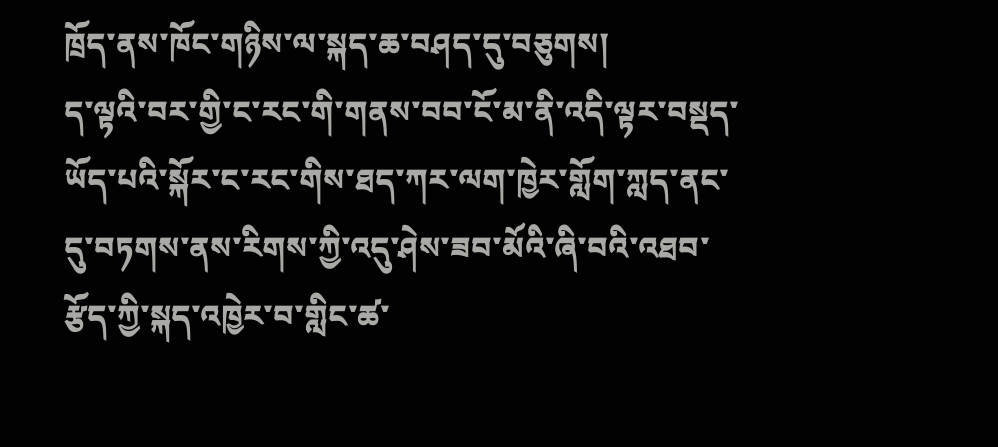ཁྲོད་ནས་ཁོང་གཉིས་ལ་སྐད་ཆ་བཤད་དུ་བཅུགས།
ད་ལྟའི་བར་གྱི་ང་རང་གི་གནས་བབ་ངོ་མ་ནི་འདི་ལྟར་བསྡད་ཡོད་པའི་སྐོར་ང་རང་གིས་ཐད་ཀར་ལག་ཁྱེར་གློག་ཀླད་ནང་དུ་བཏགས་ནས་རིགས་ཀྱི་འདུ་ཤེས་ཟབ་མོའི་ཞི་བའི་འཐབ་རྩོད་ཀྱི་སྐད་འཁྱེར་བ་གླིང་ཚ་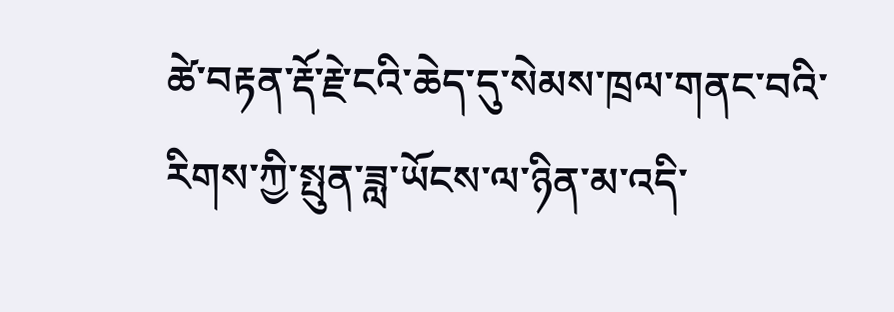ཚེ་བརྟན་རྡོ་རྗེ་ངའི་ཆེད་དུ་སེམས་ཁྲལ་གནང་བའི་རིགས་ཀྱི་སྤུན་ཟླ་ཡོངས་ལ་ཉིན་མ་འདི་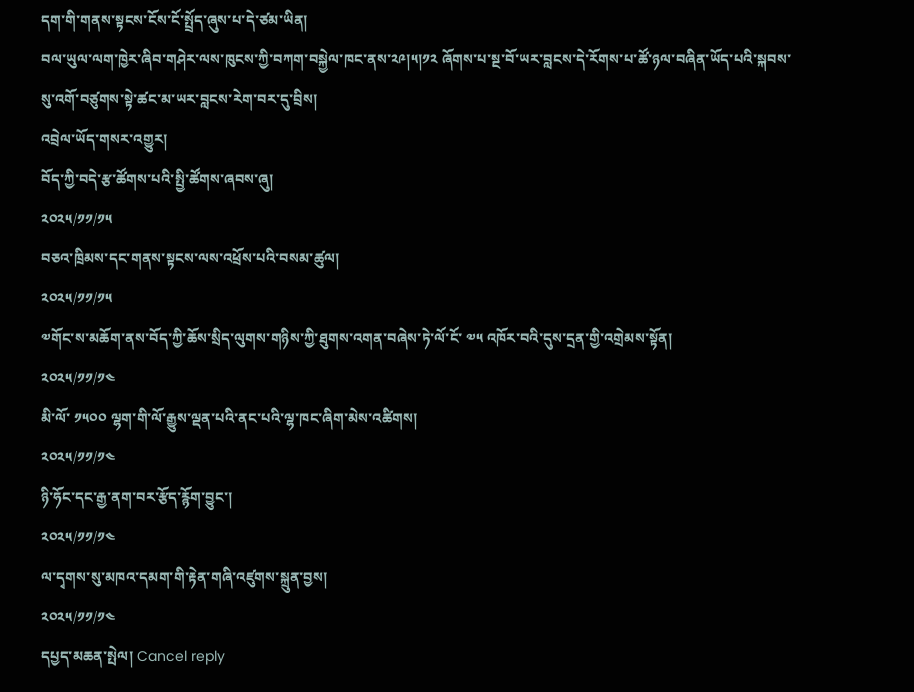དག་གི་གནས་སྟངས་ངོས་ངོ་སྤྲོད་ཞུས་པ་དེ་ཙམ་ཡིན།
བལ་ཡུལ་ལག་ཁྱེར་ཞིབ་གཤེར་ལས་ཁུངས་ཀྱི་བཀག་བསྐྱེལ་ཁང་ནས་༢༩།༥།༡༢ ཞོགས་པ་སྔ་བོ་ཡར་བླངས་དེ་རོགས་པ་ཚོ་ཉལ་བཞིན་ཡོད་པའི་སྐབས་སུ་འགོ་བཙུགས་སྟེ་ཚང་མ་ཡར་བླངས་རེག་བར་དུ་བྲིས།
འབྲེལ་ཡོད་གསར་འགྱུར།
བོད་ཀྱི་བདེ་རྩ་ཚོགས་པའི་སྤྱི་ཚོགས་ཞབས་ཞུ།
༢༠༢༥/༡༡/༡༥
བཅའ་ཁྲིམས་དང་གནས་སྟངས་ལས་འཕྲོས་པའི་བསམ་ཚུལ།
༢༠༢༥/༡༡/༡༥
༧གོང་ས་མཆོག་ནས་བོད་ཀྱི་ཆོས་སྲིད་ལུགས་གཉིས་ཀྱི་ཐུགས་འགན་བཞེས་ཏེ་ལོ་ངོ་ ༧༥ འཁོར་བའི་དུས་དྲན་གྱི་འགྲེམས་སྟོན།
༢༠༢༥/༡༡/༡༤
མི་ལོ་ ༡༥༠༠ ལྷག་གི་ལོ་རྒྱུས་ལྡན་པའི་ནང་པའི་ལྷ་ཁང་ཞིག་མེས་འཚིགས།
༢༠༢༥/༡༡/༡༤
ཉི་ཧོང་དང་རྒྱ་ནག་བར་རྩོད་རྙོག་བྱུང་།
༢༠༢༥/༡༡/༡༤
ལ་དྭགས་སུ་མཁའ་དམག་གི་རྟེན་གཞི་འཛུགས་སྐྲུན་བྱས།
༢༠༢༥/༡༡/༡༤
དཔྱད་མཆན་སྤེལ། Cancel reply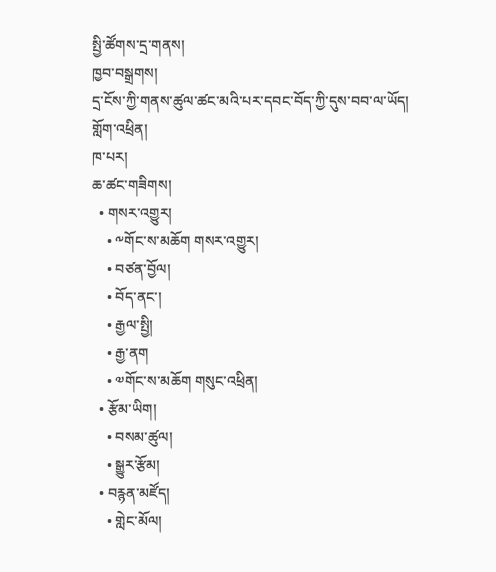སྤྱི་ཚོགས་དྲ་གནས།
ཁྱབ་བསྒྲགས།
དྲ་ངོས་ཀྱི་གནས་ཚུལ་ཚང་མའི་པར་དབང་བོད་ཀྱི་དུས་བབ་ལ་ཡོད།
གློག་འཕྲིན།
ཁ་པར།
ཆ་ཚང་གཟིགས།
  • གསར་འགྱུར།
    • ༸གོང་ས་མཆོག གསར་འགྱུར།
    • བཙན་བྱོལ།
    • བོད་ནང་།
    • རྒྱལ་སྤྱི།
    • རྒྱ་ནག
    • ༧གོང་ས་མཆོག གསུང་འཕྲིན།
  • རྩོམ་ཡིག།
    • བསམ་ཚུལ།
    • སྒྱུར་རྩོམ།
  • བརྙན་མཛོད།
    • གླེང་མོལ།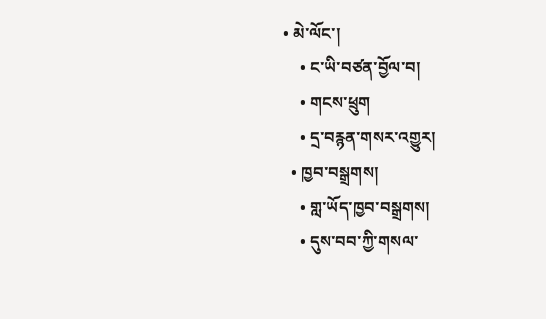• མེ་ལོང་།
    • ང་ཡི་བཙན་བྱོལ་བ།
    • གངས་ཕྲུག
    • དྲ་བརྙན་གསར་འགྱུར།
  • ཁྱབ་བསྒྲགས།
    • གླ་ཡོད་ཁྱབ་བསྒྲགས།
    • དུས་བབ་ཀྱི་གསལ་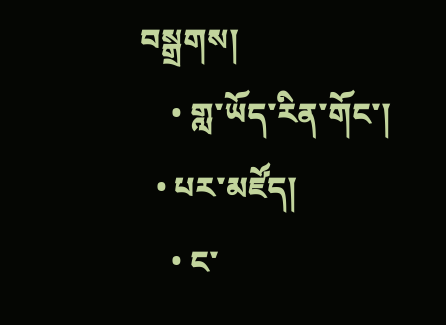བསྒྲགས།
    • གླ་ཡོད་རིན་གོང་།
  • པར་མཛོད།
    • ང་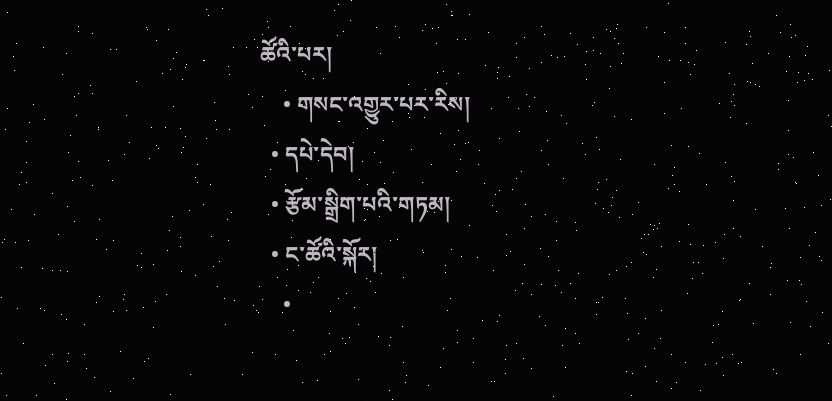ཚོའི་པར།
    • གསང་འགྱུར་པར་རིས།
  • དཔེ་དེབ།
  • རྩོམ་སྒྲིག་པའི་གཏམ།
  • ང་ཚོའི་སྐོར།
    •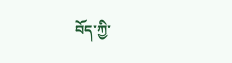བོད་ཀྱི་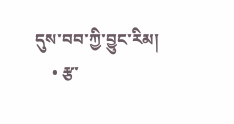དུས་བབ་ཀྱི་བྱུང་རིམ།
    • རྩ་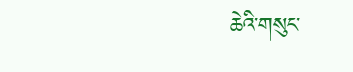ཆེའི་གསུང་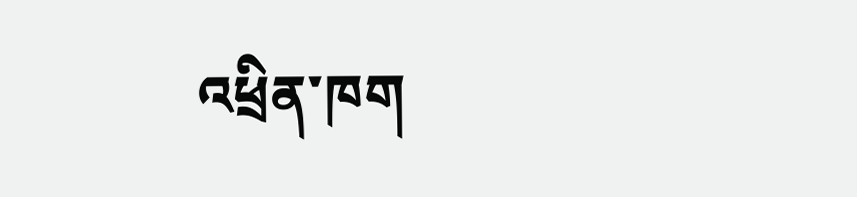འཕྲིན་ཁག